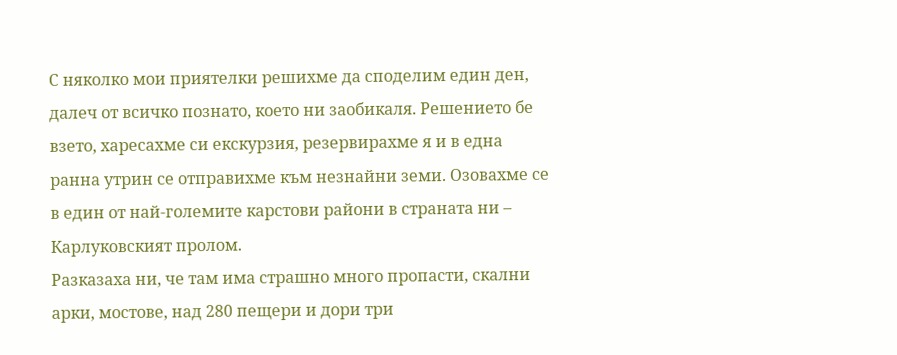С няколко мои приятелки решихме да споделим един ден, далеч от всичко познато, което ни заобикаля. Решението бе взето, харесахме си екскурзия, резервирахме я и в една ранна утрин се отправихме към незнайни земи. Озовахме се в един от най-големите карстови райони в страната ни – Карлуковският пролом.
Разказаха ни, че там има страшно много пропасти, скални арки, мостове, над 280 пещери и дори три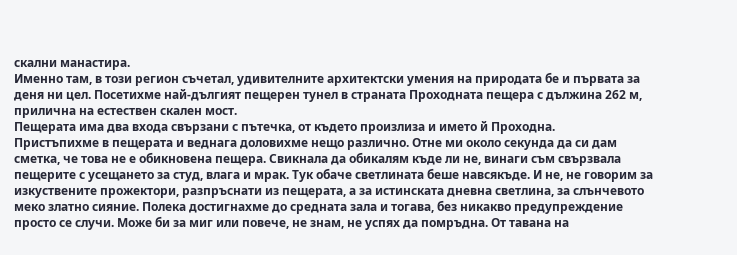скални манастира.
Именно там, в този регион съчетал, удивителните архитектски умения на природата бе и първата за деня ни цел. Посетихме най-дългият пещерен тунел в страната Проходната пещера с дължина 262 м, прилична на естествен скален мост.
Пещерата има два входа свързани с пътечка, от където произлиза и името й Проходна.
Пристъпихме в пещерата и веднага доловихме нещо различно. Отне ми около секунда да си дам сметка, че това не е обикновена пещера. Свикнала да обикалям къде ли не, винаги съм свързвала пещерите с усещането за студ, влага и мрак. Тук обаче светлината беше навсякъде. И не, не говорим за изкуствените прожектори, разпръснати из пещерата, а за истинската дневна светлина, за слънчевото меко златно сияние. Полека достигнахме до средната зала и тогава, без никакво предупреждение просто се случи. Може би за миг или повече, не знам, не успях да помръдна. От тавана на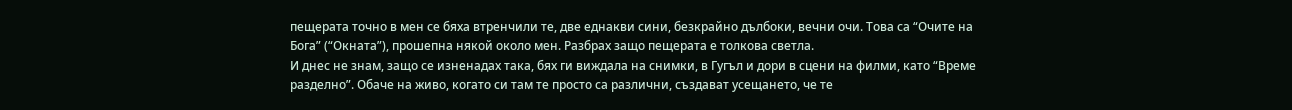пещерата точно в мен се бяха втренчили те, две еднакви сини, безкрайно дълбоки, вечни очи. Това са “Очите на Бога” (“Окната”), прошепна някой около мен. Разбрах защо пещерата е толкова светла.
И днес не знам, защо се изненадах така, бях ги виждала на снимки, в Гугъл и дори в сцени на филми, като “Време разделно”. Обаче на живо, когато си там те просто са различни, създават усещането, че те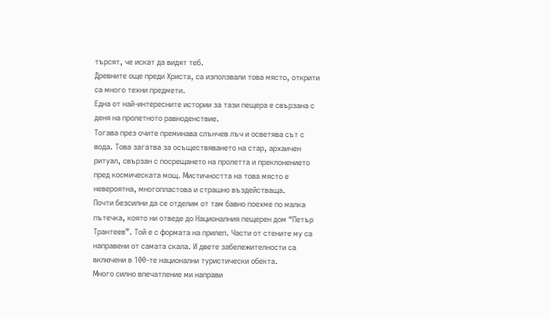търсят, че искат да видят теб.
Древните още преди Христа, са използвали това място, открити са много техни предмети.
Една от най-интересните истории за тази пещера е свързана с деня на пролетното равноденствие.
Тогава през очите преминава слънчев лъч и осветява сът с вода. Това загатва за осъществяването на стар, архаичен ритуал, свързан с посрещането на пролетта и преклонението пред космическата мощ. Мистичността на това място е невероятна, многопластова и страшно въздействаща.
Почти безсилни да се отделим от там бавно поехме по малка пътечка, която ни отведе до Националния пещерен дом “Петър Трантеев”. Той е с формата на прилеп. Части от стените му са направени от самата скала. И двете забележителности са включени в 100-те национални туристически обекта.
Много силно впечатление ми направи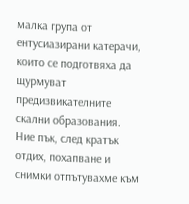малка група от ентусиазирани катерачи, които се подготвяха да щурмуват предизвикателните скални образования.
Ние пък, след кратък отдих, похапване и снимки отпътувахме към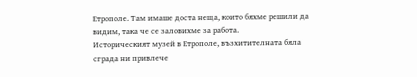Етрополе. Там имаше доста неща, които бяхме решили да видим, така че се заловихме за работа.
Историческият музей в Етрополе, възхитителната бяла сграда ни привлече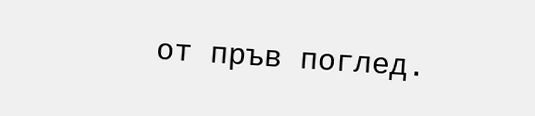от пръв поглед.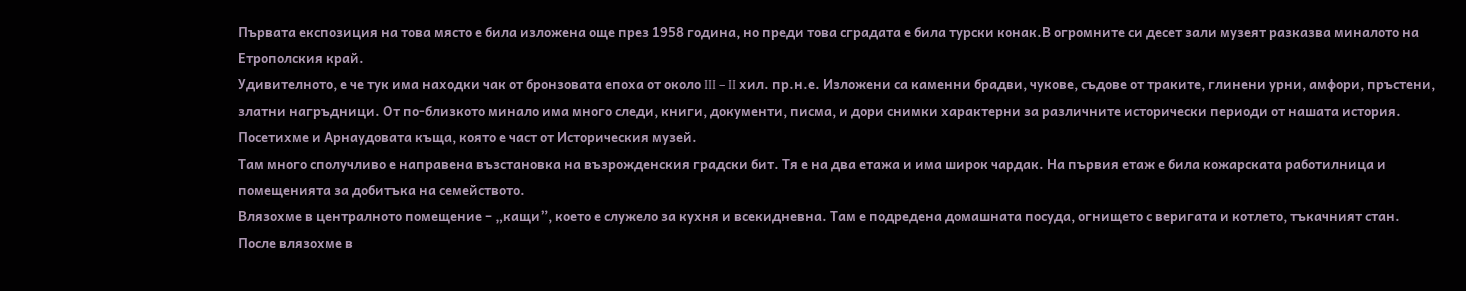Първата експозиция на това място е била изложена още през 1958 година, но преди това сградата е била турски конак.В огромните си десет зали музеят разказва миналото на Етрополския край.
Удивителното, е че тук има находки чак от бронзовата епоха от около III – II хил. пр.н.е. Изложени са каменни брадви, чукове, съдове от траките, глинени урни, амфори, пръстени, златни нагръдници. От по-близкото минало има много следи, книги, документи, писма, и дори снимки характерни за различните исторически периоди от нашата история.
Посетихме и Арнаудовата къща, която е част от Историческия музей.
Там много сполучливо е направена възстановка на възрожденския градски бит. Тя е на два етажа и има широк чардак. На първия етаж е била кожарската работилница и помещенията за добитъка на семейството.
Влязохме в централното помещение – „кащи”, което е служело за кухня и всекидневна. Там е подредена домашната посуда, огнището с веригата и котлето, тъкачният стан.
После влязохме в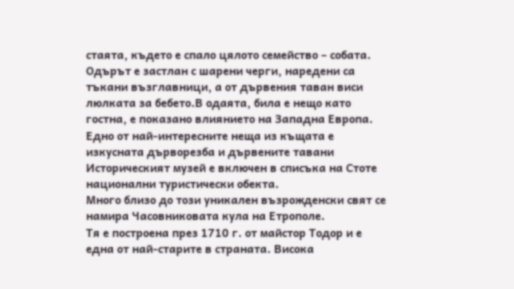стаята, където е спало цялото семейство – собата.
Одърът е застлан с шарени черги, наредени са тъкани възглавници, а от дървения таван виси люлката за бебето.В одаята, била е нещо като гостна, е показано влиянието на Западна Европа.
Едно от най-интересните неща из къщата е изкусната дърворезба и дървените тавани
Историческият музей е включен в списъка на Стоте национални туристически обекта.
Много близо до този уникален възрожденски свят се намира Часовниковата кула на Етрополе.
Тя е построена през 1710 г. от майстор Тодор и е една от най-старите в страната. Висока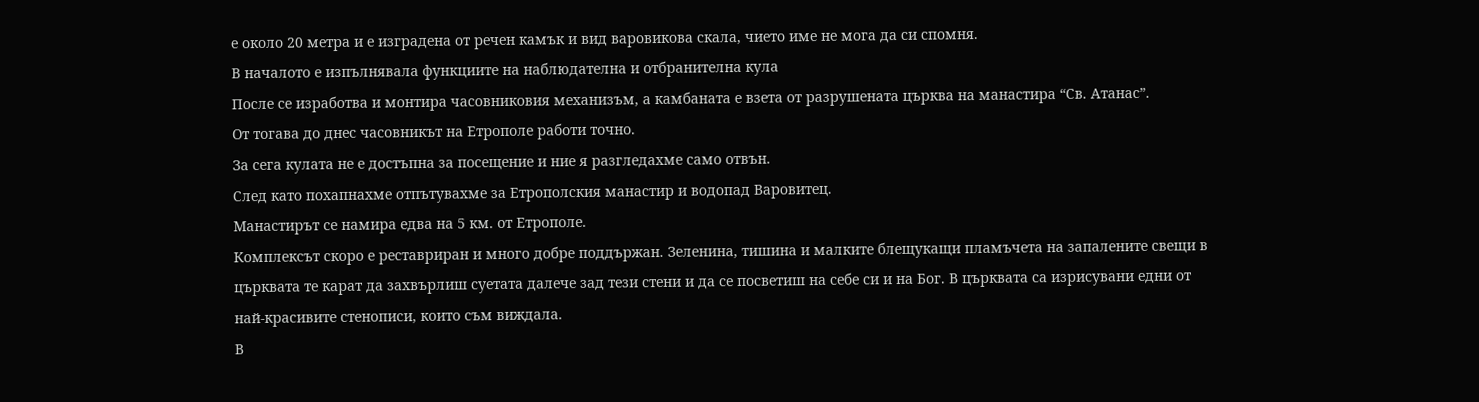е около 20 метра и е изградена от речен камък и вид варовикова скала, чието име не мога да си спомня.
В началото е изпълнявала функциите на наблюдателна и отбранителна кула
После се изработва и монтира часовниковия механизъм, а камбаната е взета от разрушената църква на манастира “Св. Атанас”.
От тогава до днес часовникът на Етрополе работи точно.
За сега кулата не е достъпна за посещение и ние я разгледахме само отвън.
След като похапнахме отпътувахме за Етрополския манастир и водопад Варовитец.
Манастирът се намира едва на 5 км. от Етрополе.
Комплексът скоро е реставриран и много добре поддържан. Зеленина, тишина и малките блещукащи пламъчета на запалените свещи в църквата те карат да захвърлиш суетата далече зад тези стени и да се посветиш на себе си и на Бог. В църквата са изрисувани едни от най-красивите стенописи, които съм виждала.
В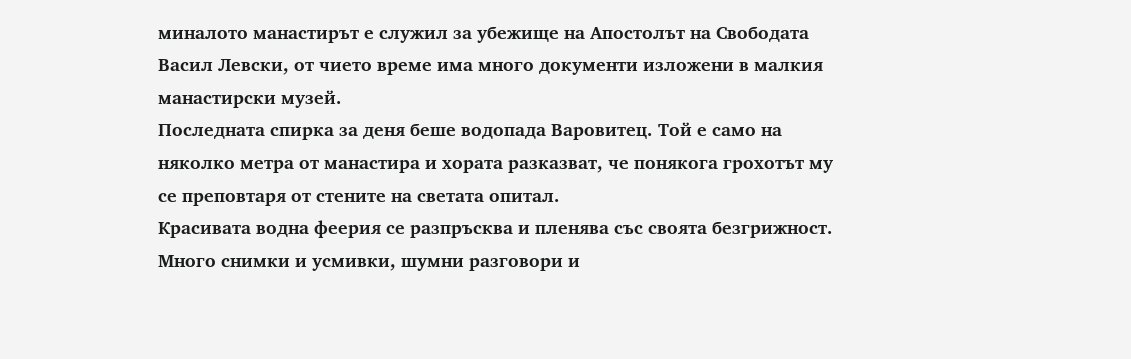миналото манастирът е служил за убежище на Апостолът на Свободата Васил Левски, от чието време има много документи изложени в малкия манастирски музей.
Последната спирка за деня беше водопада Варовитец. Той е само на няколко метра от манастира и хората разказват, че понякога грохотът му се преповтаря от стените на светата опитал.
Красивата водна феерия се разпръсква и пленява със своята безгрижност.
Много снимки и усмивки, шумни разговори и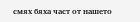смях бяха част от нашето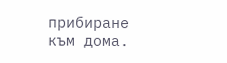прибиране към дома.